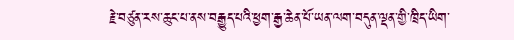རྗེ་བཙུན་རས་ཆུང་པ་ནས་བརྒྱུད་པའི་ཕྱག་རྒྱ་ཆེན་པོ་ཡན་ལག་བདུན་ལྡན་གྱི་ཁྲིད་ཡིག་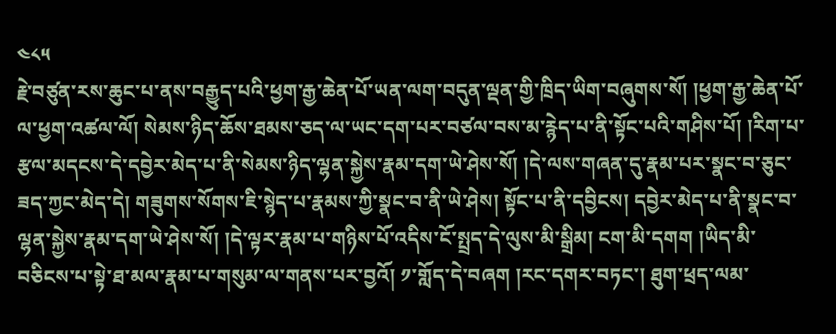༤༨༥
རྗེ་བཙུན་རས་ཆུང་པ་ནས་བརྒྱུད་པའི་ཕྱག་རྒྱ་ཆེན་པོ་ཡན་ལག་བདུན་ལྡན་གྱི་ཁྲིད་ཡིག་བཞུགས་སོ། །ཕྱག་རྒྱ་ཆེན་པོ་ལ་ཕྱག་འཚལ་ལོ། སེམས་ཉིད་ཆོས་ཐམས་ཅད་ལ་ཡང་དག་པར་བཙལ་བས་མ་རྙེད་པ་ནི་སྟོང་པའི་གཤིས་པོ། །རིག་པ་རྩལ་མདངས་དེ་དབྱེར་མེད་པ་ནི་སེམས་ཉིད་ལྷན་སྐྱེས་རྣམ་དག་ཡེ་ཤེས་སོ། །དེ་ལས་གཞན་དུ་རྣམ་པར་སྣང་བ་ཅུང་ཟད་ཀྱང་མེད་དེ། གཟུགས་སོགས་ཇི་སྙེད་པ་རྣམས་ཀྱི་སྣང་བ་ནི་ཡེ་ཤེས། སྟོང་པ་ནི་དབྱིངས། དབྱེར་མེད་པ་ནི་སྣང་བ་ལྷན་སྐྱེས་རྣམ་དག་ཡེ་ཤེས་སོ། །དེ་ལྟར་རྣམ་པ་གཉིས་པོ་འདིས་ངོ་སྤྲད་དེ་ལུས་མི་སྒྲིམ། ངག་མི་དགག །ཡིད་མི་བཅིངས་པ་སྟེ་ཐ་མལ་རྣམ་པ་གསུམ་ལ་གནས་པར་བྱའོ། ༡་གློད་དེ་བཞག །རང་དགར་བཏང་། ཐུག་ཕྲད་ལམ་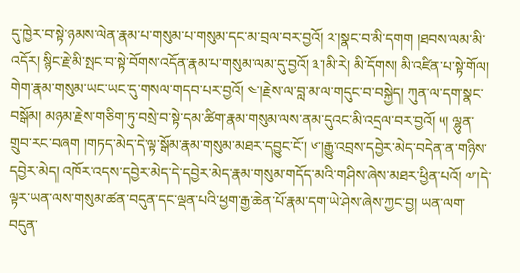དུ་ཁྱེར་བ་སྟེ་ཉམས་ལེན་རྣམ་པ་གསུམ་པ་གསུམ་དང་མ་བྲལ་བར་བྱའོ། ༢་།སྣང་བ་མི་དགག །ཐབས་ལམ་མི་འདོར། སྙིང་རྗེ་མི་སྤང་བ་སྟེ་བོགས་འདོན་རྣམ་པ་གསུམ་ལམ་དུ་བྱའོ། ༣་།མི་རེ། མི་དོགས། མི་འཛིན་པ་སྟེ་གོལ། གེག་རྣམ་གསུམ་ཡང་ཡང་དུ་གསལ་གདབ་པར་བྱའོ། ༤་།རྗེས་ལ་བླ་མ་ལ་གདུང་བ་བསྐྱེད། ཀུན་ལ་དག་སྣང་བསྒོམ། མཉམ་རྗེས་གཅིག་ཏུ་བསྲེ་བ་སྟེ་དམ་ཚིག་རྣམ་གསུམ་ལས་ནམ་དུའང་མི་འདྲལ་བར་བྱའོ། ༥། ལྷུན་གྲུབ་རང་བཞག །གཏད་མེད་དེ་ལྟ་སྒོམ་རྣམ་གསུམ་མཐར་དབྱུང་ངོ་། ༦་།རྒྱུ་འབྲས་དབྱེར་མེད་བདེན་ན་གཉིས་དབྱེར་མེད། འཁོར་འདས་དབྱེར་མེད་དེ་དབྱེར་མེད་རྣམ་གསུམ་གདོད་མའི་གཤིས་ཞེས་མཐར་ཕྱིན་པའོ། ༧་།དེ་ལྟར་ཡན་ལས་གསུམ་ཚན་བདུན་དང་ལྡན་པའི་ཕྱག་རྒྱ་ཆེན་པོ་རྣམ་དག་ཡེ་ཤེས་ཞེས་ཀྱང་བྱ། ཡན་ལག་བདུན་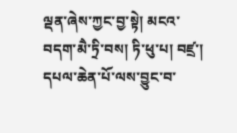ལྡན་ཞེས་ཀྱང་བྱ་སྟེ། མངའ་བདག་མཻ་ཏྲི་བས། ཏི་ཕུ་པ། བཛྲ་། དཔལ་ཆེན་པོ་ལས་བྱུང་བ་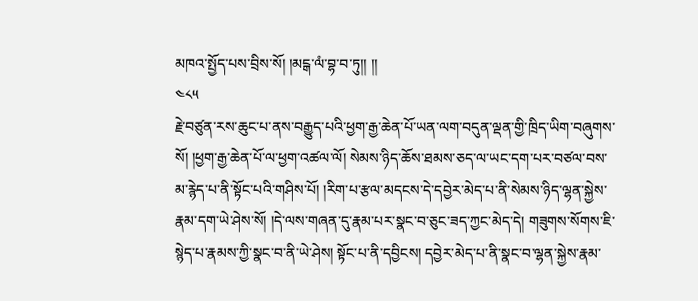མཁའ་སྤྱོད་པས་བྲིས་སོ། །མངྒ་ལཾ་བྷ་བ་ཏུ།། །།
༤༨༥
རྗེ་བཙུན་རས་ཆུང་པ་ནས་བརྒྱུད་པའི་ཕྱག་རྒྱ་ཆེན་པོ་ཡན་ལག་བདུན་ལྡན་གྱི་ཁྲིད་ཡིག་བཞུགས་སོ། །ཕྱག་རྒྱ་ཆེན་པོ་ལ་ཕྱག་འཚལ་ལོ། སེམས་ཉིད་ཆོས་ཐམས་ཅད་ལ་ཡང་དག་པར་བཙལ་བས་མ་རྙེད་པ་ནི་སྟོང་པའི་གཤིས་པོ། །རིག་པ་རྩལ་མདངས་དེ་དབྱེར་མེད་པ་ནི་སེམས་ཉིད་ལྷན་སྐྱེས་རྣམ་དག་ཡེ་ཤེས་སོ། །དེ་ལས་གཞན་དུ་རྣམ་པར་སྣང་བ་ཅུང་ཟད་ཀྱང་མེད་དེ། གཟུགས་སོགས་ཇི་སྙེད་པ་རྣམས་ཀྱི་སྣང་བ་ནི་ཡེ་ཤེས། སྟོང་པ་ནི་དབྱིངས། དབྱེར་མེད་པ་ནི་སྣང་བ་ལྷན་སྐྱེས་རྣམ་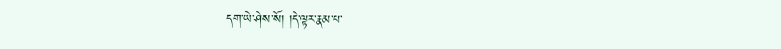དག་ཡེ་ཤེས་སོ། །དེ་ལྟར་རྣམ་པ་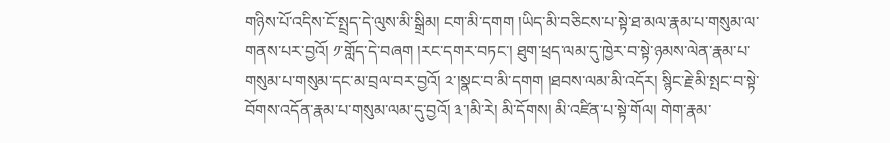གཉིས་པོ་འདིས་ངོ་སྤྲད་དེ་ལུས་མི་སྒྲིམ། ངག་མི་དགག །ཡིད་མི་བཅིངས་པ་སྟེ་ཐ་མལ་རྣམ་པ་གསུམ་ལ་གནས་པར་བྱའོ། ༡་གློད་དེ་བཞག །རང་དགར་བཏང་། ཐུག་ཕྲད་ལམ་དུ་ཁྱེར་བ་སྟེ་ཉམས་ལེན་རྣམ་པ་གསུམ་པ་གསུམ་དང་མ་བྲལ་བར་བྱའོ། ༢་།སྣང་བ་མི་དགག །ཐབས་ལམ་མི་འདོར། སྙིང་རྗེ་མི་སྤང་བ་སྟེ་བོགས་འདོན་རྣམ་པ་གསུམ་ལམ་དུ་བྱའོ། ༣་།མི་རེ། མི་དོགས། མི་འཛིན་པ་སྟེ་གོལ། གེག་རྣམ་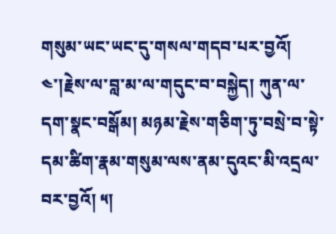གསུམ་ཡང་ཡང་དུ་གསལ་གདབ་པར་བྱའོ། ༤་།རྗེས་ལ་བླ་མ་ལ་གདུང་བ་བསྐྱེད། ཀུན་ལ་དག་སྣང་བསྒོམ། མཉམ་རྗེས་གཅིག་ཏུ་བསྲེ་བ་སྟེ་དམ་ཚིག་རྣམ་གསུམ་ལས་ནམ་དུའང་མི་འདྲལ་བར་བྱའོ། ༥།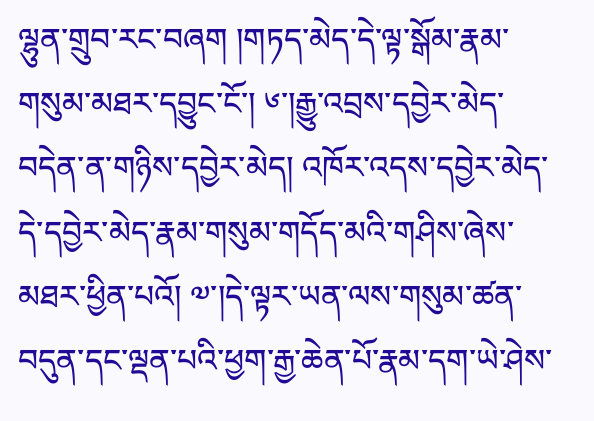ལྷུན་གྲུབ་རང་བཞག །གཏད་མེད་དེ་ལྟ་སྒོམ་རྣམ་གསུམ་མཐར་དབྱུང་ངོ་། ༦་།རྒྱུ་འབྲས་དབྱེར་མེད་བདེན་ན་གཉིས་དབྱེར་མེད། འཁོར་འདས་དབྱེར་མེད་དེ་དབྱེར་མེད་རྣམ་གསུམ་གདོད་མའི་གཤིས་ཞེས་མཐར་ཕྱིན་པའོ། ༧་།དེ་ལྟར་ཡན་ལས་གསུམ་ཚན་བདུན་དང་ལྡན་པའི་ཕྱག་རྒྱ་ཆེན་པོ་རྣམ་དག་ཡེ་ཤེས་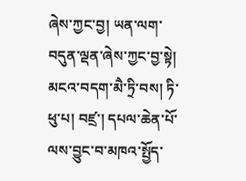ཞེས་ཀྱང་བྱ། ཡན་ལག་བདུན་ལྡན་ཞེས་ཀྱང་བྱ་སྟེ། མངའ་བདག་མཻ་ཏྲི་བས། ཏི་ཕུ་པ། བཛྲ་། དཔལ་ཆེན་པོ་ལས་བྱུང་བ་མཁའ་སྤྱོད་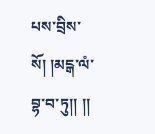པས་བྲིས་སོ། །མངྒ་ལཾ་བྷ་བ་ཏུ།། །།